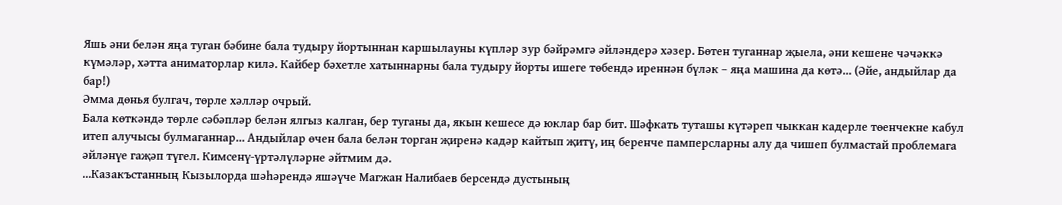Яшь әни белән яңа туган бәбине бала тудыру йортыннан каршылауны күпләр зур бәйрәмгә әйләндерә хәзер. Бөтен туганнар җыела, әни кешене чәчәккә күмәләр, хәтта аниматорлар килә. Кайбер бәхетле хатыннарны бала тудыру йорты ишеге төбендә иреннән бүләк – яңа машина да көтә... (Әйе, андыйлар да бар!)
Әмма дөнья булгач, төрле хәлләр очрый.
Бала көткәндә төрле сәбәпләр белән ялгыз калган, бер туганы да, якын кешесе дә юклар бар бит. Шәфкать туташы күтәреп чыккан кадерле төенчекне кабул итеп алучысы булмаганнар... Андыйлар өчен бала белән торган җиренә кадәр кайтып җитү, иң беренче памперсларны алу да чишеп булмастай проблемага әйләнүе гаҗәп түгел. Кимсенү-үртәлүләрне әйтмим дә.
...Казакъстанның Кызылорда шәһәрендә яшәүче Магжан Налибаев берсендә дустының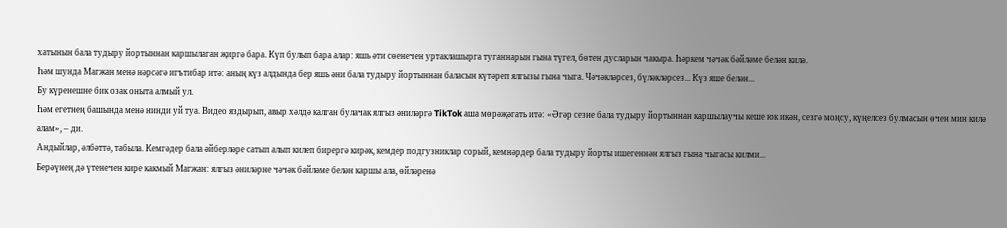хатынын бала тудыру йортыннан каршылаган җиргә бара. Күп булып бара алар: яшь әти сөенечен уртаклашырга туганнарын гына түгел, бөтен дусларын чакыра. Һәркем чәчәк бәйләме белән килә.
Һәм шунда Магжан менә нәрсәгә игътибар итә: аның күз алдында бер яшь әни бала тудыру йортыннан баласын күтәреп ялгызы гына чыга. Чәчәкләрсез, бүләкләрсез... Күз яше белән...
Бу күренешне бик озак оныта алмый ул.
Һәм егетнең башында менә нинди уй туа. Видео яздырып, авыр хәлдә калган булачак ялгыз әниләргә TikTok аша мөрәҗәгать итә: «Әгәр сезне бала тудыру йортыннан каршылаучы кеше юк икән, сезгә моңсу, күңелсез булмасын өчен мин килә алам», – ди.
Андыйлар, әлбәттә, табыла. Кемгәдер бала әйберләре сатып алып килеп бирергә кирәк, кемдер подгузниклар сорый, кемнәрдер бала тудыру йорты ишегеннән ялгыз гына чыгасы килми...
Берәүнең дә үтенечен кире какмый Магжан: ялгыз әниләрне чәчәк бәйләме белән каршы ала, өйләренә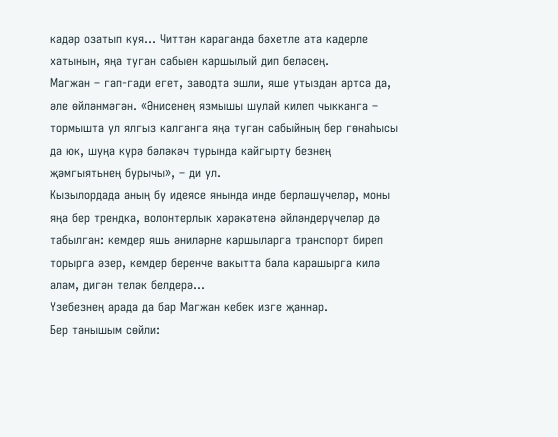кадәр озатып куя... Читтән караганда бәхетле ата кадерле хатынын, яңа туган сабыен каршылый дип беләсең.
Магжан – гап-гади егет, заводта эшли, яше утыздан артса да, әле өйләнмәгән. «Әнисенең язмышы шулай килеп чыкканга – тормышта ул ялгыз калганга яңа туган сабыйның бер гөнаһысы да юк, шуңа күрә бәләкәч турында кайгырту безнең җәмгыятьнең бурычы», – ди ул.
Кызылордада аның бу идеясе янында инде берләшүчеләр, моны яңа бер трендка, волонтерлык хәрәкәтенә әйләндерүчеләр дә табылган: кемдер яшь әниләрне каршыларга транспорт биреп торырга әзер, кемдер беренче вакытта бала карашырга килә алам, дигән теләк белдерә...
Үзебезнең арада да бар Магжан кебек изге җаннар.
Бер танышым сөйли: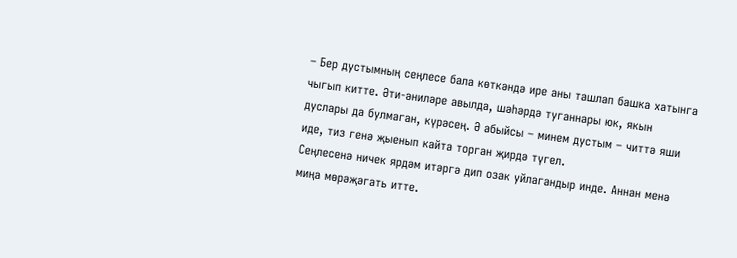– Бер дустымның сеңлесе бала көткәндә ире аны ташлап башка хатынга чыгып китте. Әти-әниләре авылда, шәһәрдә туганнары юк, якын дуслары да булмаган, күрәсең. Ә абыйсы – минем дустым – читтә яши иде, тиз генә җыенып кайта торган җирдә түгел.
Сеңлесенә ничек ярдәм итәргә дип озак уйлагандыр инде. Аннан менә миңа мөрәҗәгать итте.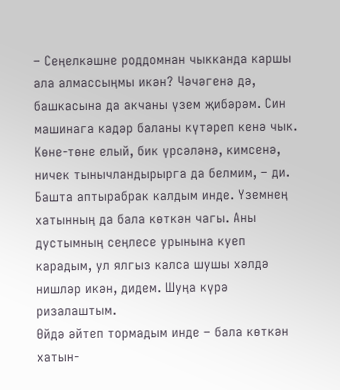– Сеңелкәшне роддомнан чыкканда каршы ала алмассыңмы икән? Чәчәгенә дә, башкасына да акчаны үзем җибәрәм. Син машинага кадәр баланы күтәреп кенә чык. Көне-төне елый, бик үрсәләнә, кимсенә, ничек тынычландырырга да белмим, – ди.
Башта аптырабрак калдым инде. Үземнең хатынның да бала көткән чагы. Аны дустымның сеңлесе урынына куеп карадым, ул ялгыз калса шушы хәлдә нишләр икән, дидем. Шуңа күрә ризалаштым.
Өйдә әйтеп тормадым инде – бала көткән хатын-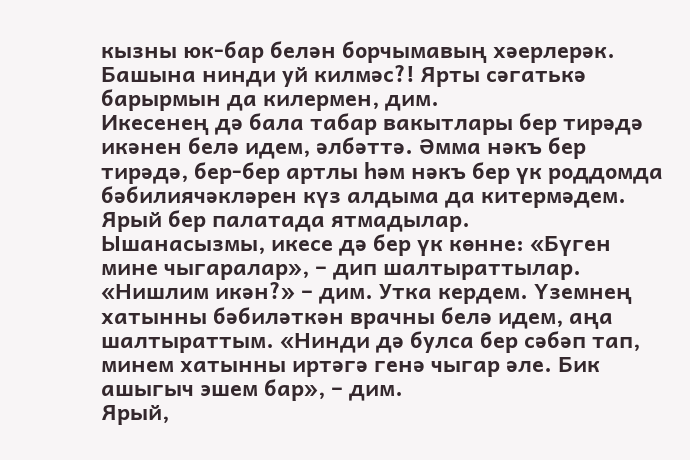кызны юк-бар белән борчымавың хәерлерәк. Башына нинди уй килмәс?! Ярты сәгатькә барырмын да килермен, дим.
Икесенең дә бала табар вакытлары бер тирәдә икәнен белә идем, әлбәттә. Әмма нәкъ бер тирәдә, бер-бер артлы һәм нәкъ бер үк роддомда бәбилиячәкләрен күз алдыма да китермәдем. Ярый бер палатада ятмадылар.
Ышанасызмы, икесе дә бер үк көнне: «Бүген мине чыгаралар», – дип шалтыраттылар.
«Нишлим икән?» – дим. Утка кердем. Үземнең хатынны бәбиләткән врачны белә идем, аңа шалтыраттым. «Нинди дә булса бер сәбәп тап, минем хатынны иртәгә генә чыгар әле. Бик ашыгыч эшем бар», – дим.
Ярый,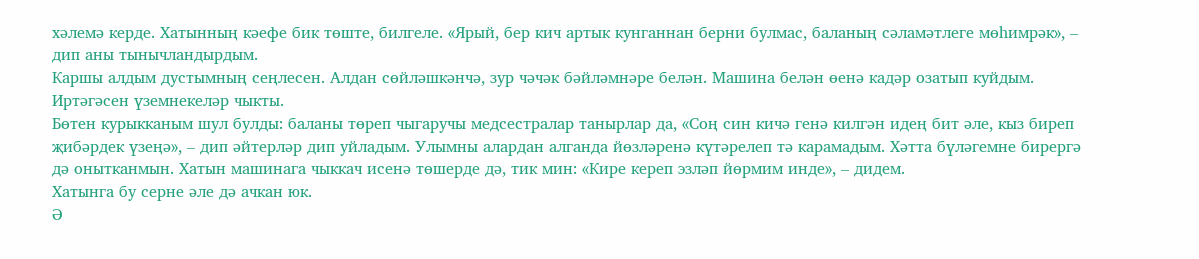хәлемә керде. Хатынның кәефе бик төште, билгеле. «Ярый, бер кич артык кунганнан берни булмас, баланың сәламәтлеге мөһимрәк», – дип аны тынычландырдым.
Каршы алдым дустымның сеңлесен. Алдан сөйләшкәнчә, зур чәчәк бәйләмнәре белән. Машина белән өенә кадәр озатып куйдым.
Иртәгәсен үземнекеләр чыкты.
Бөтен курыкканым шул булды: баланы төреп чыгаручы медсестралар танырлар да, «Соң син кичә генә килгән идең бит әле, кыз биреп җибәрдек үзеңә», – дип әйтерләр дип уйладым. Улымны алардан алганда йөзләренә күтәрелеп тә карамадым. Хәтта бүләгемне бирергә дә онытканмын. Хатын машинага чыккач исенә төшерде дә, тик мин: «Кире кереп эзләп йөрмим инде», – дидем.
Хатынга бу серне әле дә ачкан юк.
Ә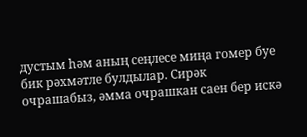дустым һәм аның сеңлесе миңа гомер буе бик рәхмәтле булдылар. Сирәк очрашабыз, әмма очрашкан саен бер искә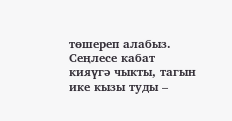төшереп алабыз. Сеңлесе кабат кияүгә чыкты, тагын ике кызы туды –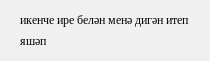икенче ире белән менә дигән итеп яшәп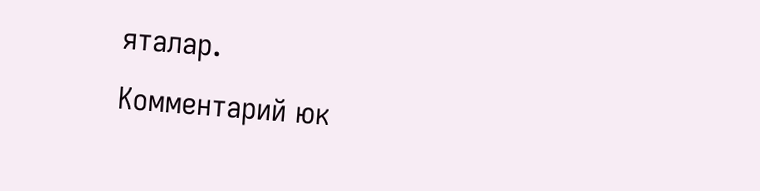яталар.
Комментарий юк